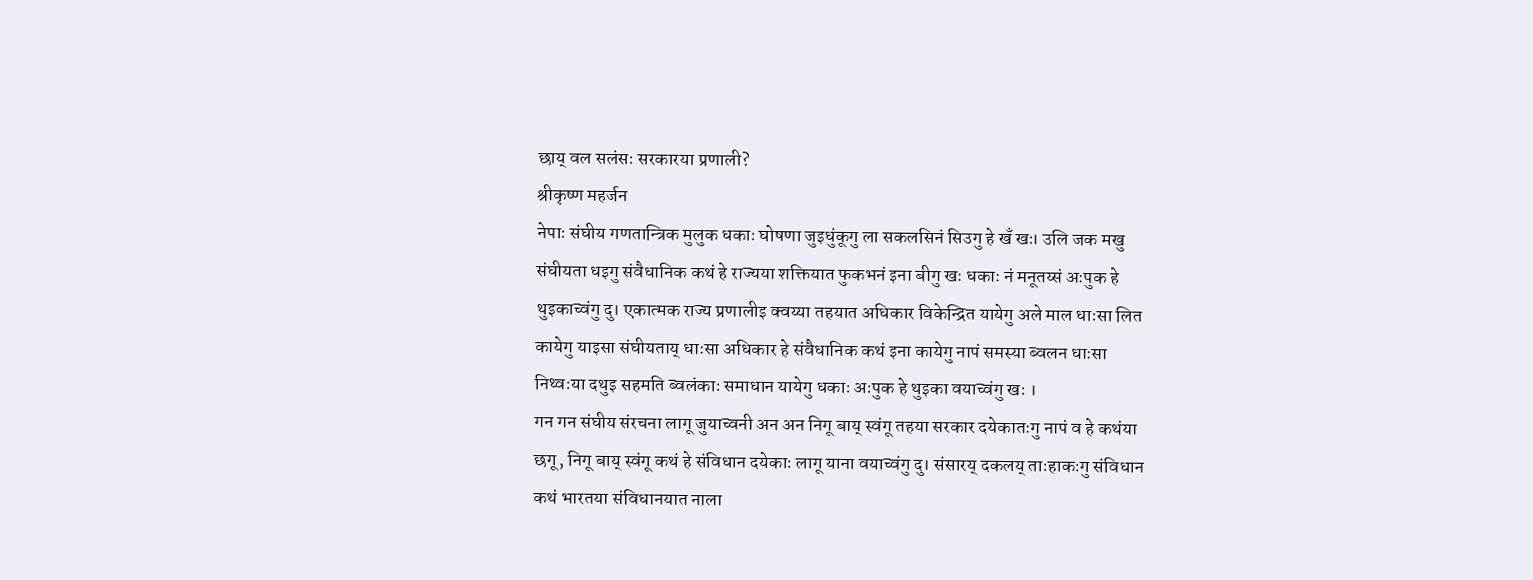छाय् वल सलंसः सरकारया प्रणाली?
श्रीकृष्ण महर्जन
नेपाः संघीय गणतान्त्रिक मुलुक धकाः घोषणा जुइधुंकूगु ला सकलसिनं सिउगु हे खँ खः। उलि जक मखु संघीयता धइगु संवैधानिक कथं हे राज्यया शक्तियात फुकभनं इना बीगु खः धकाः नं मनूतय्सं अःपुक हे थुइकाच्वंगु दु। एकात्मक राज्य प्रणालीइ क्वय्या तहयात अधिकार विकेन्द्रित यायेगु अले माल धाःसा लित कायेगु याइसा संघीयताय् धाःसा अधिकार हे संवैधानिक कथं इना कायेगु नापं समस्या ब्वलन धाःसा निथ्वःया दथुइ सहमति ब्वलंकाः समाधान यायेगु धकाः अःपुक हे थुइका वयाच्वंगु खः ।
गन गन संघीय संरचना लागू जुयाच्वनी अन अन निगू बाय् स्वंगू तहया सरकार दयेकातःगु नापं व हे कथंया छगू, निगू बाय् स्वंगू कथं हे संविधान दयेकाः लागू याना वयाच्वंगु दु। संसारय् दकलय् ताःहाकःगु संविधान कथं भारतया संविधानयात नाला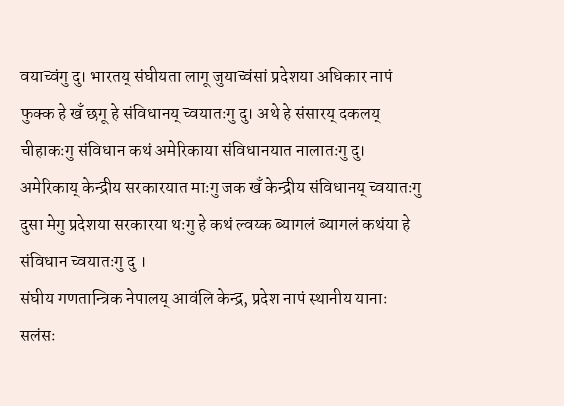वयाच्वंगु दु। भारतय् संघीयता लागू जुयाच्वंसां प्रदेशया अधिकार नापं फुक्क हे खँ छगू हे संविधानय् च्वयातःगु दु। अथे हे संसारय् दकलय् चीहाकःगु संविधान कथं अमेरिकाया संविधानयात नालातःगु दु। अमेरिकाय् केन्द्रीय सरकारयात माःगु जक खँ केन्द्रीय संविधानय् च्वयातःगु दुसा मेगु प्रदेशया सरकारया थःगु हे कथं ल्वय्क ब्यागलं ब्यागलं कथंया हे संविधान च्वयातःगु दु ।
संघीय गणतान्त्रिक नेपालय् आवंलि केन्द्र, प्रदेश नापं स्थानीय यानाः सलंसः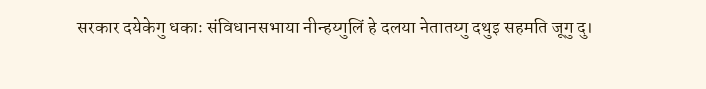सरकार दयेकेगु धकाः संविधानसभाया नीन्हय्गुलिं हे दलया नेतातय्गु दथुइ सहमति जूगु दु।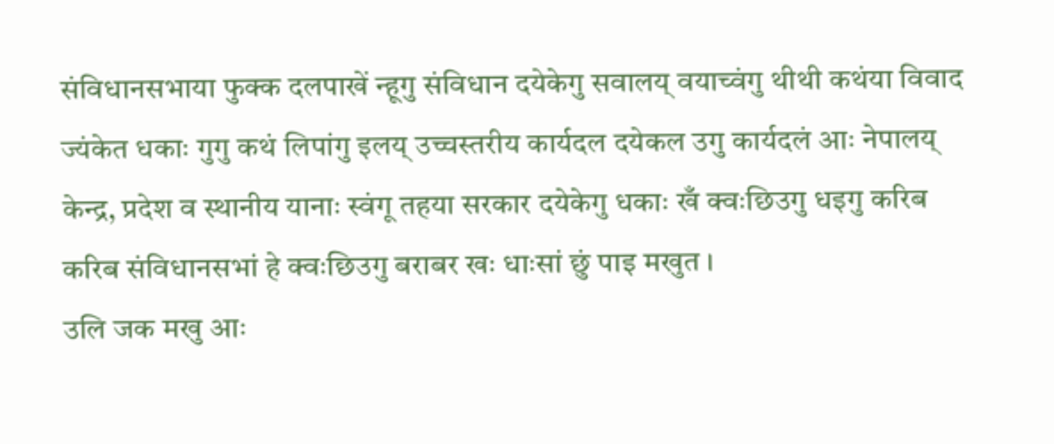संविधानसभाया फुक्क दलपाखें न्हूगु संविधान दयेकेगु सवालय् वयाच्वंगु थीथी कथंया विवाद ज्यंकेत धकाः गुगु कथं लिपांगु इलय् उच्चस्तरीय कार्यदल दयेकल उगु कार्यदलं आः नेपालय् केन्द्र, प्रदेश व स्थानीय यानाः स्वंगू तहया सरकार दयेकेगु धकाः खँ क्वःछिउगु धइगु करिब करिब संविधानसभां हे क्वःछिउगु बराबर खः धाःसां छुं पाइ मखुत ।
उलि जक मखु आः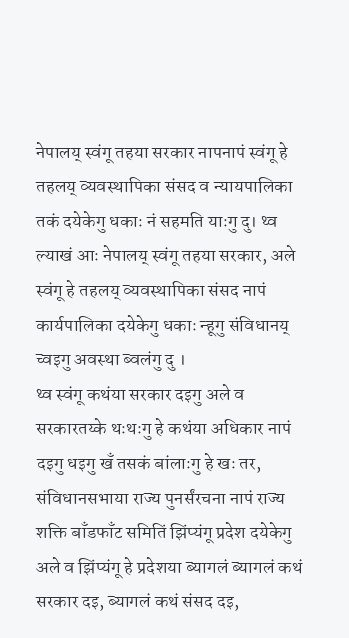नेपालय् स्वंगू तहया सरकार नापनापं स्वंगू हे तहलय् व्यवस्थापिका संसद व न्यायपालिका तकं दयेकेगु धकाः नं सहमति याःगु दु। थ्व ल्याखं आः नेपालय् स्वंगू तहया सरकार, अले स्वंगू हे तहलय् व्यवस्थापिका संसद नापं कार्यपालिका दयेकेगु धकाः न्हूगु संविधानय् च्वइगु अवस्था ब्वलंगु दु ।
थ्व स्वंगू कथंया सरकार दइगु अले व सरकारतय्के थःथःगु हे कथंया अधिकार नापं दइगु धइगु खँ तसकं बांलाःगु हे खः तर, संविधानसभाया राज्य पुनर्संरचना नापं राज्य शक्ति बाँडफाँट समितिं झिंप्यंगू प्रदेश दयेकेगु अले व झिंप्यंगू हे प्रदेशया ब्यागलं ब्यागलं कथं सरकार दइ, ब्यागलं कथं संसद दइ,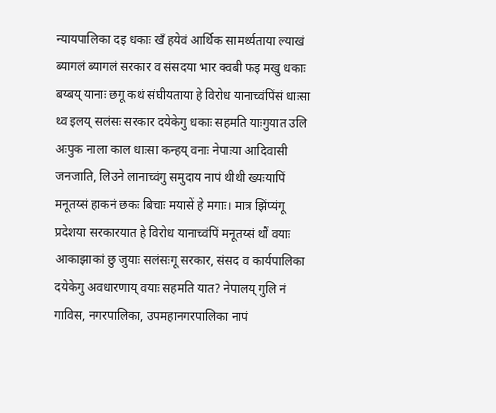न्यायपालिका दइ धकाः खँ हयेवं आर्थिक सामर्थ्यताया ल्याखं ब्यागलं ब्यागलं सरकार व संसदया भार क्वबी फइ मखु धकाः बय्बय् यानाः छगू कथं संघीयताया हे विरोध यानाच्वंपिंसं धाःसा थ्व इलय् सलंसः सरकार दयेकेगु धकाः सहमति याःगुयात उलि अःपुक नाला काल धाःसा कन्हय् वनाः नेपाःया आदिवासी जनजाति, लिउने लानाच्वंगु समुदाय नापं थीथी ख्यःयापिं मनूतय्सं हाकनं छकः बिचाः मयासें हे मगाः। मात्र झिंप्यंगू प्रदेशया सरकारयात हे विरोध यानाच्वंपिं मनूतय्सं थौं वयाः आकाझाकां छु जुयाः सलंसःगू सरकार, संसद व कार्यपालिका दयेकेगु अवधारणाय् वयाः सहमति यात? नेपालय् गुलि नं गाविस, नगरपालिका, उपमहानगरपालिका नापं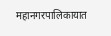महानगरपालिकायात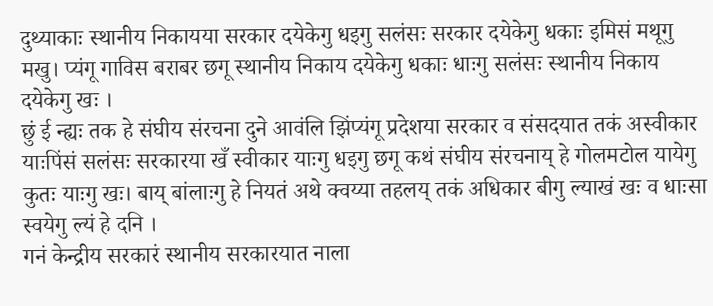दुथ्याकाः स्थानीय निकायया सरकार दयेकेगु धइगु सलंसः सरकार दयेकेगु धकाः इमिसं मथूगु मखु। प्यंगू गाविस बराबर छगू स्थानीय निकाय दयेकेगु धकाः धाःगु सलंसः स्थानीय निकाय दयेकेगु खः ।
छुं ई न्ह्यः तक हे संघीय संरचना दुने आवंलि झिंप्यंगू प्रदेशया सरकार व संसदयात तकं अस्वीकार याःपिंसं सलंसः सरकारया खँ स्वीकार याःगु धइगु छगू कथं संघीय संरचनाय् हे गोलमटोल यायेगु कुतः याःगु खः। बाय् बांलाःगु हे नियतं अथे क्वय्या तहलय् तकं अधिकार बीगु ल्याखं खः व धाःसा स्वयेगु ल्यं हे दनि ।
गनं केन्द्रीय सरकारं स्थानीय सरकारयात नाला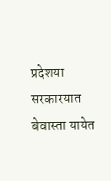प्रदेशया सरकारयात बेवास्ता यायेत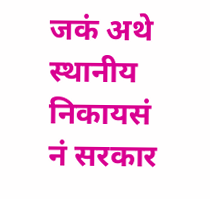जकं अथे स्थानीय निकायसं नं सरकार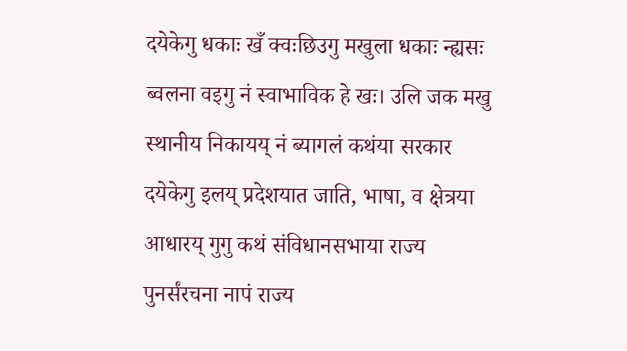दयेकेगु धकाः खँ क्वःछिउगु मखुला धकाः न्ह्यसः ब्वलना वइगु नं स्वाभाविक हे खः। उलि जक मखु स्थानीय निकायय् नं ब्यागलं कथंया सरकार दयेकेगु इलय् प्रदेशयात जाति, भाषा, व क्षेत्रया आधारय् गुगु कथं संविधानसभाया राज्य पुनर्संरचना नापं राज्य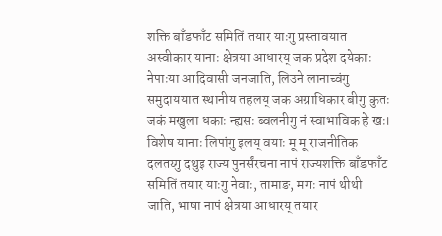शक्ति बाँडफाँट समितिं तयार याःगु प्रस्तावयात अस्वीकार यानाः क्षेत्रया आधारय् जक प्रदेश दयेकाः नेपाःया आदिवासी जनजाति, लिउने लानाच्वंगु समुदाययात स्थानीय तहलय् जक अग्राधिकार बीगु कुतः जकं मखुला धकाः न्ह्यसः ब्वलनीगु नं स्वाभाविक हे खः। विशेष यानाः लिपांगु इलय् वयाः मू मू राजनीतिक दलतय्गु दथुइ राज्य पुनर्संरचना नापं राज्यशक्ति बाँडफाँट समितिं तयार याःगु नेवाः, तामाङ, मगः नापं थीथी जाति, भाषा नापं क्षेत्रया आधारय् तयार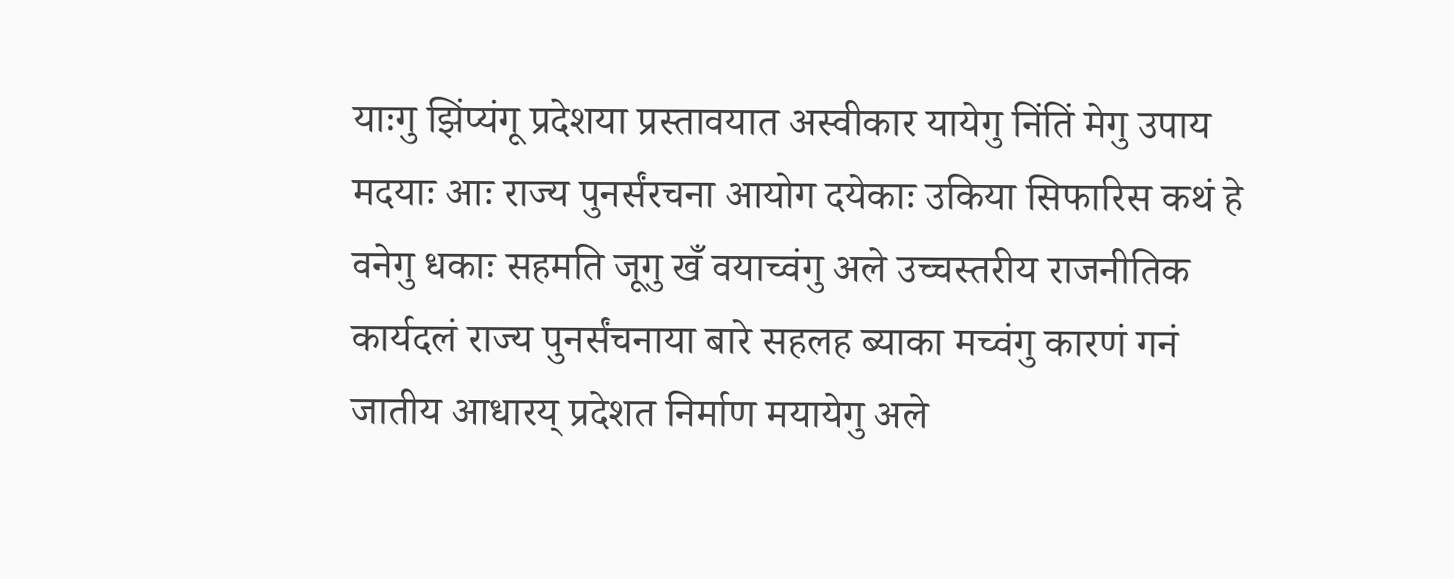याःगु झिंप्यंगू प्रदेशया प्रस्तावयात अस्वीकार यायेगु निंतिं मेगु उपाय मदयाः आः राज्य पुनर्संरचना आयोग दयेकाः उकिया सिफारिस कथं हे वनेगु धकाः सहमति जूगु खँ वयाच्वंगु अले उच्चस्तरीय राजनीतिक कार्यदलं राज्य पुनर्संचनाया बारे सहलह ब्याका मच्वंगु कारणं गनं जातीय आधारय् प्रदेशत निर्माण मयायेगु अले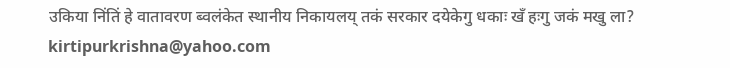उकिया निंतिं हे वातावरण ब्वलंकेत स्थानीय निकायलय् तकं सरकार दयेकेगु धकाः खँ हःगु जकं मखु ला?
kirtipurkrishna@yahoo.com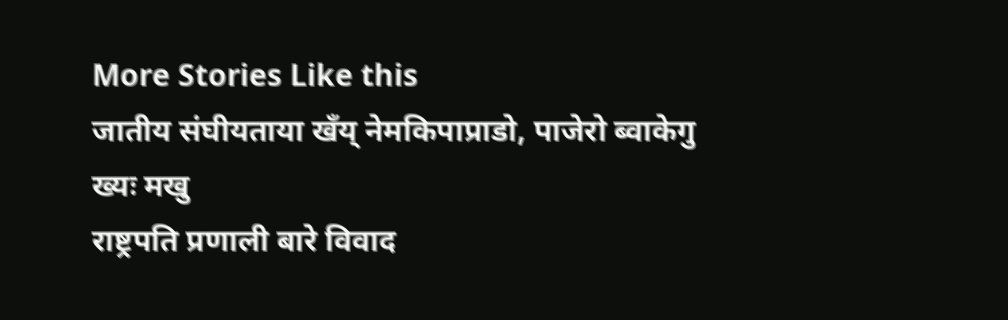More Stories Like this
जातीय संघीयताया खँय् नेमकिपाप्राडो, पाजेरो ब्वाकेगु ख्यः मखु
राष्ट्रपति प्रणाली बारे विवाद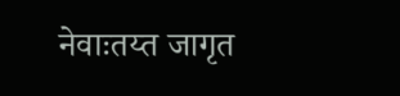नेवाःतय्त जागृत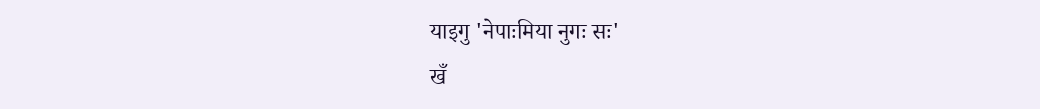याइगु 'नेपाःमिया नुगः सः'
खँ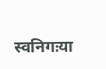स्वनिगःया